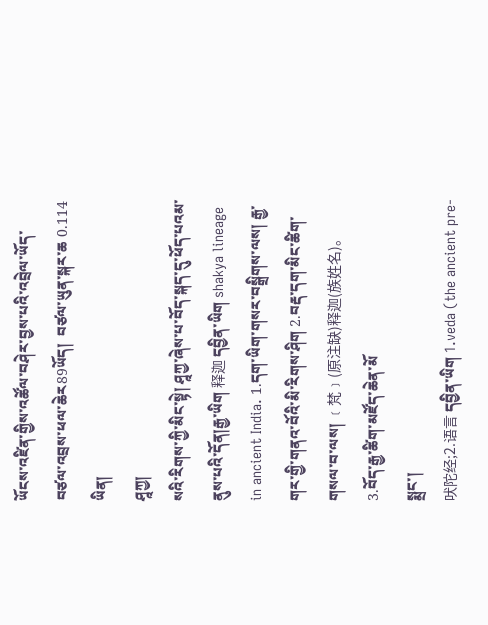ཡོངས་འཛིན་གྱིས་འཚོལ་བཤེར་བྱས་པའི་འབྲེལ་ཡོད་བཙལ་འབྲས་ཕལ་ཆེར89ཡོད།  བཙལ་ཡུན་སྐར་ཆ 0.114 ཡིན།
ཤཱཀྱ།
སའི་རིགས་ཀྱི་མིང་སྟེ། ཤཱཀྱ་ཞེས་པ་བོད་སྐད་དུ་ཕོད་པའམ་ནུས་པའི་དོན།རྒྱ་ཡིག 释迦 དབྱིན་ཡིག shakya lineage in ancient India. 1.དག་ཡིག་གསར་བསྒྲིགས་ལས། རྒྱ་གར་གྱི་གནའ་བོའི་མི་རིགས་ཤིག 2.བརྡ་དག་མིང་ཚིག་གསལ་བ་ལས། ﹝梵﹞(原注缺)释迦(族姓名)。 3.བོད་རྒྱ་ཚིག་མཛོད་ཆེན་མོ
སྨྲང་།
吠陀经;2.语言 དབྱིན་ཡིག 1.veda (the ancient pre-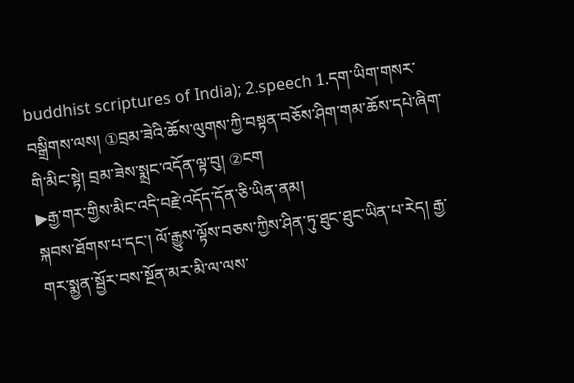buddhist scriptures of India); 2.speech 1.དག་ཡིག་གསར་བསྒྲིགས་ལས། ①བྲམ་ཟེའི་ཆོས་ལུགས་ཀྱི་བསྟན་བཅོས་ཤིག་གམ་ཆོས་དཔེ་ཞིག་གི་མིང་སྟེ། བྲམ་ཟེས་སྨྲང་འདོན་ལྟ་བུ། ②ངག
▶རྒྱ་གར་གྱིས་མིང་འདི་བརྗེ་འདོད་དོན་ཅི་ཡིན་ནམ།
སྐབས་ཐོགས་པ་དང་། ལོ་རྒྱུས་ལྟོས་བཅས་ཀྱིས་ཤིན་ཏུ་ཐུང་ཐུང་ཡིན་པ་རེད། རྒྱ་གར་སྨྱན་སྦྱོར་བས་སྔོན་མར་མི་ལ་ལས་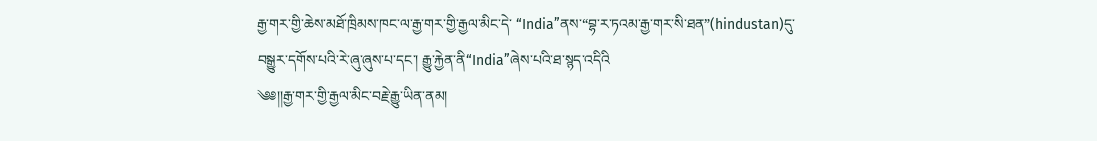རྒྱ་གར་གྱི་ཆེས་མཐོ་ཁྲིམས་ཁང་ལ་རྒྱ་གར་གྱི་རྒྱལ་མིང་དེ་ “India”ནས་“བྷ་ར་ཏའམ་རྒྱ་གར་སི་ཐན”(hindustan)དུ་བསྒྱུར་དགོས་པའི་རེ་ཞུ་ཞུས་པ་དང་། རྒྱུ་རྐྱེན་ནི“India”ཞེས་པའི་ཐ་སྙད་འདིའི
༄༅།།རྒྱ་གར་གྱི་རྒྱལ་མིང་བརྗེ་རྒྱུ་ཡིན་ནམ།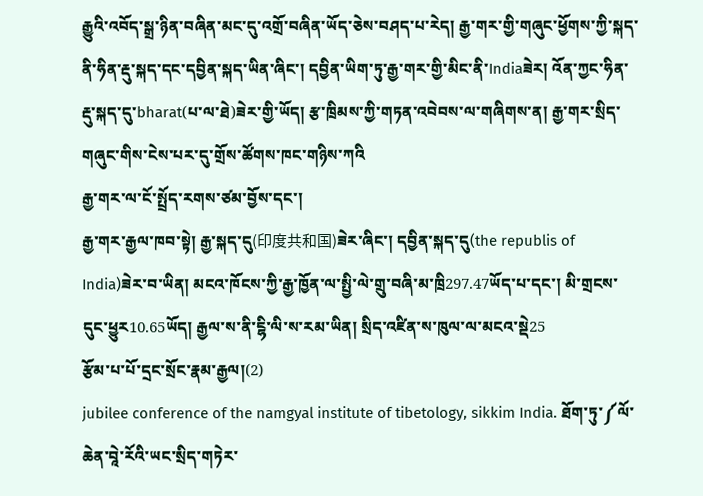རྒྱུའི་འབོད་སྒྲ་ཉིན་བཞིན་མང་དུ་འགྲོ་བཞིན་ཡོད་ཅེས་བཤད་པ་རེད། རྒྱ་གར་གྱི་གཞུང་ཕྱོགས་ཀྱི་སྐད་ནི་ཧིན་རྡུ་སྐད་དང་དབྱིན་སྐད་ཡིན་ཞིང་། དབྱིན་ཡིག་ཏུ་རྒྱ་གར་གྱི་མིང་ནི་Indiaཟེར། འོན་ཀྱང་ཧིན་རྡུ་སྐད་དུ་bharat(པ་ལ་ཐེ)ཟེར་གྱི་ཡོད། རྩ་ཁྲིམས་ཀྱི་གཏན་འབེབས་ལ་གཞིགས་ན། རྒྱ་གར་སྲིད་གཞུང་གིས་ངེས་པར་དུ་གྲོས་ཚོགས་ཁང་གཉིས་ཀའི
རྒྱ་གར་ལ་ངོ་སྤྲོད་རགས་ཙམ་བྱོས་དང་།
རྒྱ་གར་རྒྱལ་ཁབ་སྟེ། རྒྱ་སྐད་དུ(印度共和国)ཟེར་ཞིང་། དབྱིན་སྐད་དུ(the republis of India)ཟེར་བ་ཡིན། མངའ་ཁོངས་ཀྱི་རྒྱ་ཁྱོན་ལ་སྤྱི་ལེ་གྲུ་བཞི་མ་ཁྲི297.47ཡོད་པ་དང་། མི་གྲངས་དུང་ཕྱུར10.65ཡོད། རྒྱལ་ས་ནི་ངྷི་ལི་ས་རམ་ཡིན། སྲིད་འཛིན་ས་ཁུལ་ལ་མངའ་སྡེ25
རྩོམ་པ་པོ་དྲང་སྲོང་རྣམ་རྒྱལ།(2)
jubilee conference of the namgyal institute of tibetology, sikkim India. ཐོག་ཏུ་༼ལོ་ཆེན་བཱེ་རོའི་ཡང་སྲིད་གཏེར་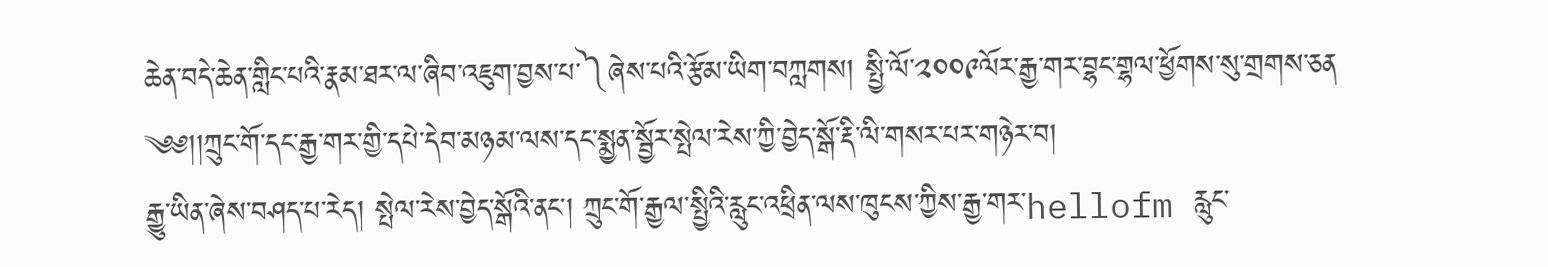ཆེན་བདེ་ཆེན་གླིང་པའི་རྣམ་ཐར་ལ་ཞིབ་འཇུག་བྱས་པ་༽ཞེས་པའི་རྩོམ་ཡིག་བཀླགས། སྤྱི་ལོ་༢༠༠༩ལོར་རྒྱ་གར་བྷང་གྷལ་ཕྱོགས་སུ་གྲགས་ཅན
༄༅།།ཀྲུང་གོ་དང་རྒྱ་གར་གྱི་དཔེ་དེབ་མཉམ་ལས་དང་སྨྱན་སྦྱོར་སྤེལ་རེས་ཀྱི་བྱེད་སྒོ་རྡི་ལི་གསར་པར་གཉེར་བ།
རྒྱུ་ཡིན་ཞེས་བཤད་པ་རེད། སྤེལ་རེས་བྱེད་སྒོའི་ནང་། ཀྲུང་གོ་རྒྱལ་སྤྱིའི་རླུང་འཕྲིན་ལས་ཁུངས་ཀྱིས་རྒྱ་གར་hellofm རླུང་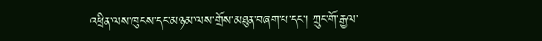འཕྲིན་ལས་ཁུངས་དང་མཉམ་ལས་གྲོས་མཐུན་བཞག་པ་དང་། ཀྲུང་གོ་རྒྱལ་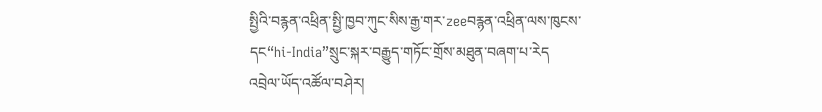སྤྱིའི་བརྙན་འཕྲིན་སྤྱི་ཁྱབ་ཀུང་སིས་རྒྱ་གར་zeeབརྙན་འཕྲིན་ལས་ཁུངས་དང“hi-India”སྲུང་སྐར་བརྒྱུད་གཏོང་གྲོས་མཐུན་བཞག་པ་རེད
འབྲེལ་ཡོད་འཚོལ་བཤེར།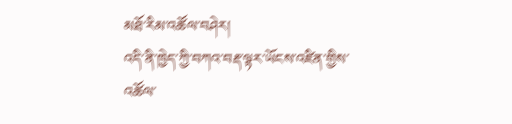མཐོ་རིམ་འཚོལ་བཤེར།
འདི་ནི་ཁྱེད་ཀྱི་བཀའ་བརྡ་ལྟར་ཡོངས་འཛིན་གྱིས་འཚོལ་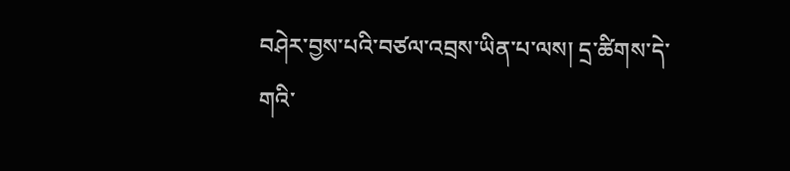བཤེར་བྱས་པའི་བཙལ་འབྲས་ཡིན་པ་ལས། དྲ་ཚིགས་དེ་གའི་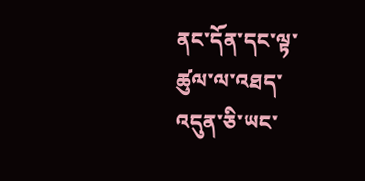ནང་དོན་དང་ལྟ་ཚུལ་ལ་འཐད་འདུན་ཅི་ཡང་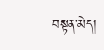བསྟན་མེད།